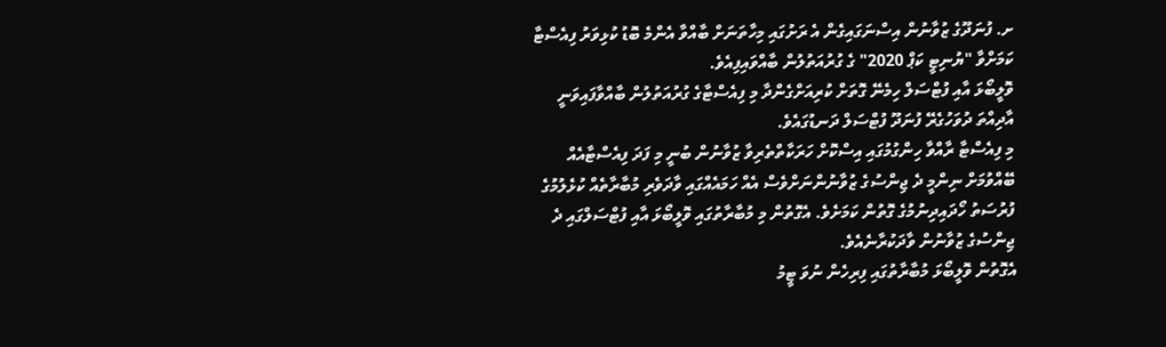ށ. ފުނަދޫގެ ޒުވާނުން އިސްނަގައިގެން އެ ރަށުގައި މިހާތަނަށް ބާއްވާ އެންމެ ބޮޑު ކުޅިވަރު ފިއެސްޓާ ކަމަށްވާ "ޔުނިޓީ ކަޕް 2020" ގެ ގުރުއަތުލުން ބާއްވައިފިއެވެ.
ވޮލީބޯޅަ އާއި ފުޓްސަލް ހިމެނޭ ގޮތަށް ކުރިއަށްގެންދާ މި ފިއެސްޓާގެ ގުރުއަތުލުން ބާއްވާފައިވަނީ އާދިއްތަ ދުވަހުގެރޭ ފުނަދޫ ފުޓްސަލް ދަނޑުގައެވެ.
މި ފިއެސްޓާ ރާއްވާ ހިންގުމުގައި އިސްކޮށް ހަރަކާތްތެރިވާ ޒުވާނުން ބުނީ މި ފަދަ ފިއެސްޓާއެއް ބޭއްވުމަށް ނިންމީ ދެ ޖިންސުގެ ޒުވާނުންނަށްވެސް އެއް ހަމައެއްގައި ވާދަވެރި މުބާރާތެއް ކުޅެލުމުގެ ފުރުސަތު ހޯދައިދިނުމުގެ ގޮތުން ކަމަށެވެ. އެގޮތުން މި މުބާރާތުގައި ވޮލީބޯޅަ އާއި ފުޓްސަލްގައި ދެ ޖިންސުގެ ޒުވާނުން ވާދަކުރާނެއެވެ.
އެގޮތުން ވޮލީބޯޅަ މުބާރާތުގައި ފިރިހެން ނުވަ ޓީމު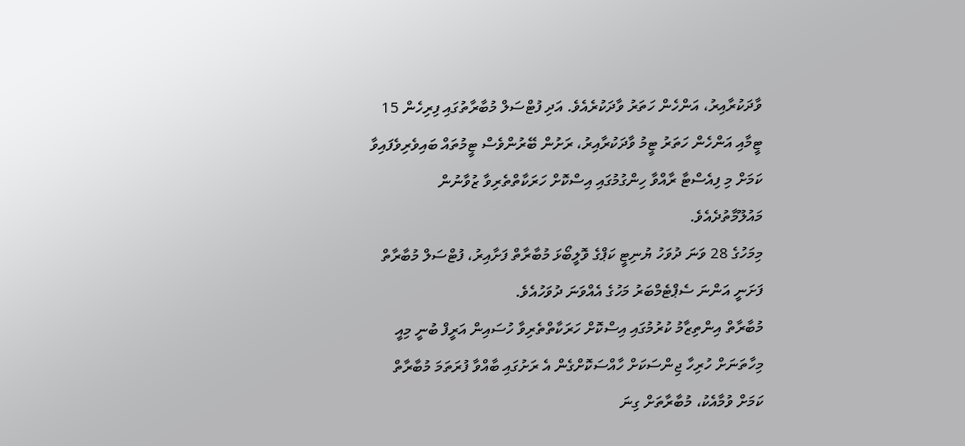ވާދަކުރާއިރު، އަންހެން ހަތަރު ވާދަކުރެއެވެ. އަދި ފުޓްސަލް މުބާރާތުގައި ފިރިހެން 15 ޓީމާއި އަންހެން ހަތަރު ޓީމު ވާދަކުރާއިރު، ރަށުން ބޭރުންވެސް ޓީމުތައް ބައިވެރިވެފައިވާ ކަމަށް މި ފިއެސްޓާ ރާއްވާ ހިންގުމުގައި އިސްކޮށް ހަރަކާތްތެރިވާ ޒުވާނުން މައުލޫމާތުދެއެވެ.
މިމަހުގެ 28 ވަނަ ދުވަހު ޔުނިޓީ ކަޕްގެ ވޮލީބޯޅަ މުބާރާތް ފަށާއިރު، ފުޓްސަލް މުބާރާތް ފަށަނީ އަންނަ ސެޕްޓެމްބަރު މަހުގެ އެއްވަނަ ދުވަހުއެވެ.
މުބާރާތް އިންތިޒާމު ކުރުމުގައި އިސްކޮށް ހަރަކާތްތެރިވާ ހުސައިން އަރީފް ބުނީ މިއީ މިހާތަނަށް ހުރިހާ ޖިންސަކަށް ހާއްސަކޮށްގެން އެ ރަށުގައި ބާއްވާ ފުރަތަމަ މުބާރާތް ކަމަށް ވުމާއެކު، މުބާރާތަށް ގިނަ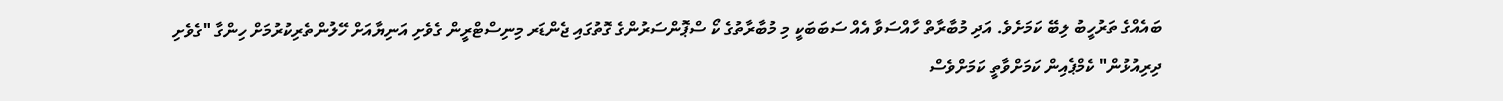ބައެއްގެ ތަރުހީބު ލިބޭ ކަމަށެވެ. އަދި މުބާރާތް ހާއްސަވާ އެއް ސަބަބަކީ މި މުބާރާތުގެ ކޯ ސްޕޮންސަރުންގެ ގޮތުގައި ޖެންޑަރ މިނިސްޓްރީން ގެވެށި އަނިޔާއަށް ހޭލުންތެރިކުރުމަށް ހިންގާ "ގެވެށި ދިރިއުޅުން" ކެމްޕެއިން ކަމަށްވާތީ ކަމަށްވެސް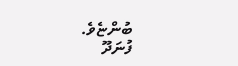ބުންޏެވެ.
ފުނަދޫ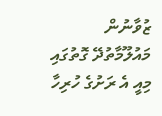ޒުވާނުން މައުލޫމާތުދޭ ގޮތުގައި މިއީ އެ ރަށުގެ ހުރިހާ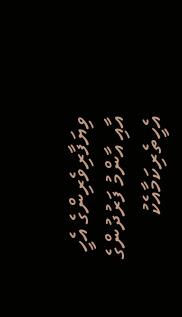ވިޔަފާރިވެރިންގެ އެހީ އާއި އާންމު ފަރުދުންގެ އެހީތެރިކަމާއެކު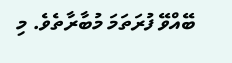ބޭއްވޭ ފުރަތަމަ މުބާރާތެވެ. މި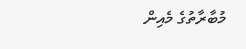މުބާރާތުގެ މެއިން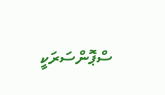ސްޕޮންސަރަކީ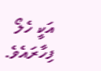އަކީ ހެލޯ ފިހާރައެވެ.